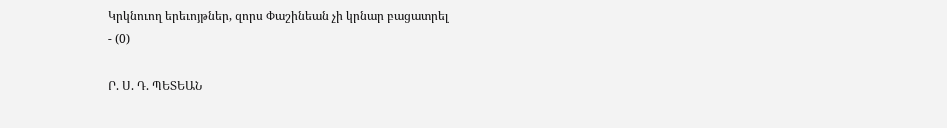Կրկնուող երեւոյթներ, զորս Փաշինեան չի կրնար բացատրել
- (0)

Ր. Ս. Դ. ՊԵՏԵԱՆ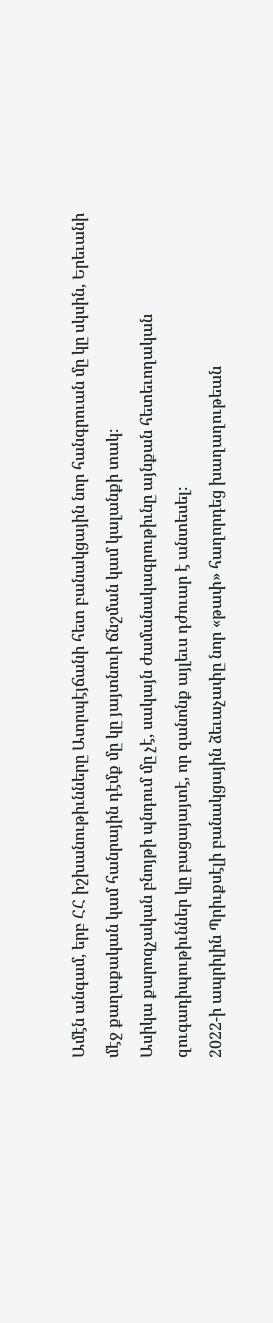Ամէն անգամ, երբ ՀՀ իշխանութիւնները Ատրպէյճանի հետ բանակցային նոր հանգրուան մը կը սկսին, Երեւանի մէջ քաղաքական կամ հանրային դէմք մը կը յայտնուի ճնշման կամ կալանքի տակ։
Ասիկա քարոզչական բնոյթի պնդում մը չէ, սակայն ժամանակագրութիւնը այնքան հետեւողական զուգադիպութիւններ կը բացայայտէ, որ զանոնք այլեւս դժուար է անտեսել։
2022-ի ապրիլին Պրիւքսէլի բանակցային ձեւաչափը նոր «թափ» հաղորդեց խաղաղութեան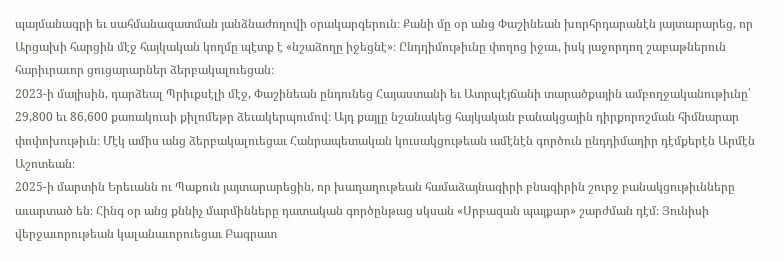պայմանագրի եւ սահմանազատման յանձնաժողովի օրակարգերուն։ Քանի մը օր անց Փաշինեան խորհրդարանէն յայտարարեց, որ Արցախի հարցին մէջ հայկական կողմը պէտք է «նշաձողը իջեցնէ»։ Ընդդիմութիւնը փողոց իջաւ, իսկ յաջորդող շաբաթներուն հարիւրաւոր ցուցարարներ ձերբակալուեցան։
2023-ի մայիսին, դարձեալ Պրիւքսէլի մէջ, Փաշինեան ընդունեց Հայաստանի եւ Ատրպէյճանի տարածքային ամբողջականութիւնը՝ 29,800 եւ 86,600 քառակուսի քիլոմեթր ձեւակերպումով։ Այդ քայլը նշանակեց հայկական բանակցային դիրքորոշման հիմնարար փոփոխութիւն։ Մէկ ամիս անց ձերբակալուեցաւ Հանրապետական կուսակցութեան ամէնէն գործուն ընդդիմադիր դէմքերէն Արմէն Աշոտեան։
2025-ի մարտին Երեւանն ու Պաքուն յայտարարեցին, որ խաղաղութեան համաձայնագիրի բնագիրին շուրջ բանակցութիւնները աւարտած են։ Հինգ օր անց քննիչ մարմինները դատական գործընթաց սկսան «Սրբազան պայքար» շարժման դէմ։ Յունիսի վերջաւորութեան կալանաւորուեցաւ Բագրատ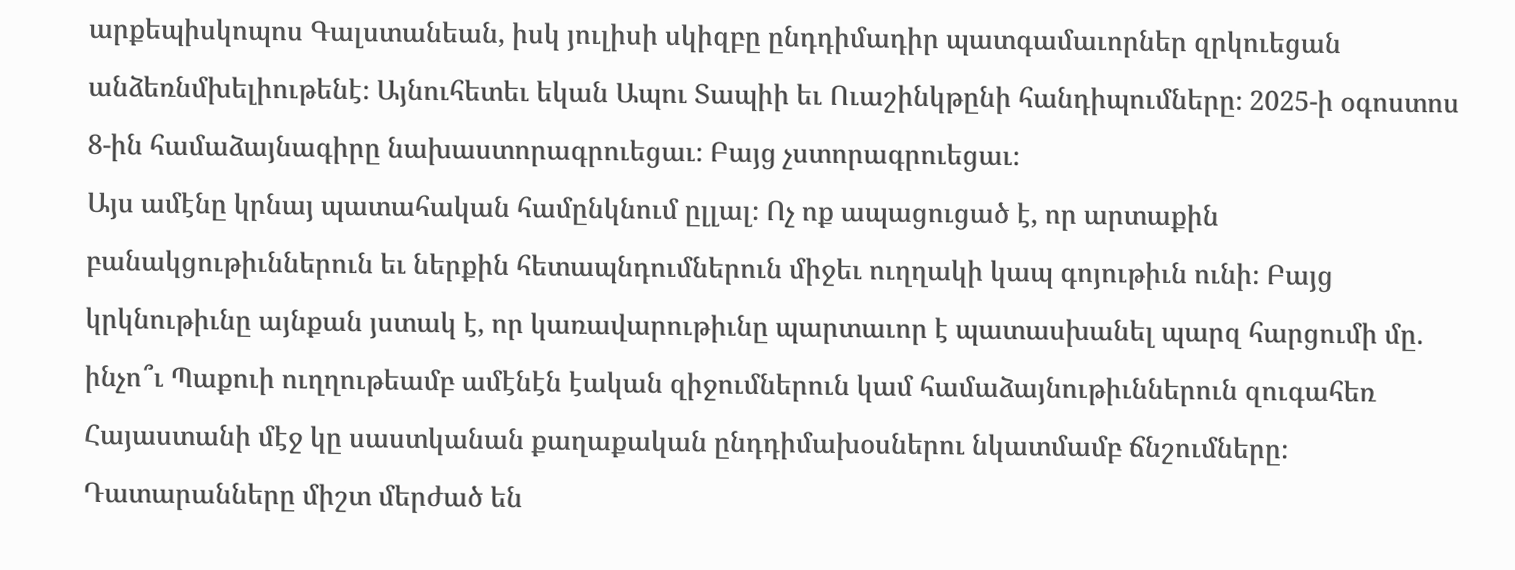արքեպիսկոպոս Գալստանեան, իսկ յուլիսի սկիզբը ընդդիմադիր պատգամաւորներ զրկուեցան անձեռնմխելիութենէ։ Այնուհետեւ եկան Ապու Տապիի եւ Ուաշինկթընի հանդիպումները։ 2025-ի օգոստոս 8-ին համաձայնագիրը նախաստորագրուեցաւ։ Բայց չստորագրուեցաւ։
Այս ամէնը կրնայ պատահական համընկնում ըլլալ։ Ոչ ոք ապացուցած է, որ արտաքին բանակցութիւններուն եւ ներքին հետապնդումներուն միջեւ ուղղակի կապ գոյութիւն ունի։ Բայց կրկնութիւնը այնքան յստակ է, որ կառավարութիւնը պարտաւոր է պատասխանել պարզ հարցումի մը. ինչո՞ւ Պաքուի ուղղութեամբ ամէնէն էական զիջումներուն կամ համաձայնութիւններուն զուգահեռ Հայաստանի մէջ կը սաստկանան քաղաքական ընդդիմախօսներու նկատմամբ ճնշումները։
Դատարանները միշտ մերժած են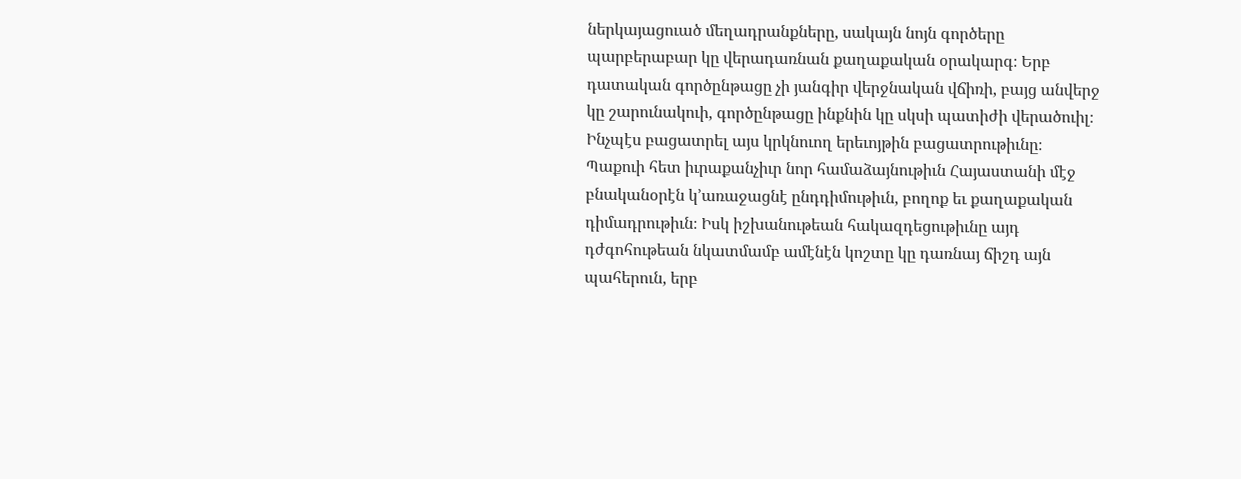ներկայացուած մեղադրանքները, սակայն նոյն գործերը պարբերաբար կը վերադառնան քաղաքական օրակարգ։ Երբ դատական գործընթացը չի յանգիր վերջնական վճիռի, բայց անվերջ կը շարունակուի, գործընթացը ինքնին կը սկսի պատիժի վերածուիլ։
Ինչպէս բացատրել այս կրկնուող երեւոյթին բացատրութիւնը։
Պաքուի հետ իւրաքանչիւր նոր համաձայնութիւն Հայաստանի մէջ բնականօրէն կ՚առաջացնէ ընդդիմութիւն, բողոք եւ քաղաքական դիմադրութիւն։ Իսկ իշխանութեան հակազդեցութիւնը այդ դժգոհութեան նկատմամբ ամէնէն կոշտը կը դառնայ ճիշդ այն պահերուն, երբ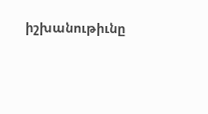իշխանութիւնը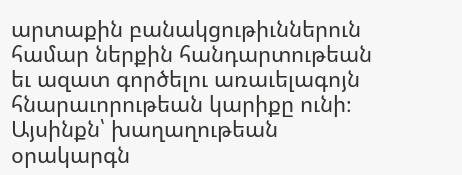արտաքին բանակցութիւններուն համար ներքին հանդարտութեան եւ ազատ գործելու առաւելագոյն հնարաւորութեան կարիքը ունի։
Այսինքն՝ խաղաղութեան օրակարգն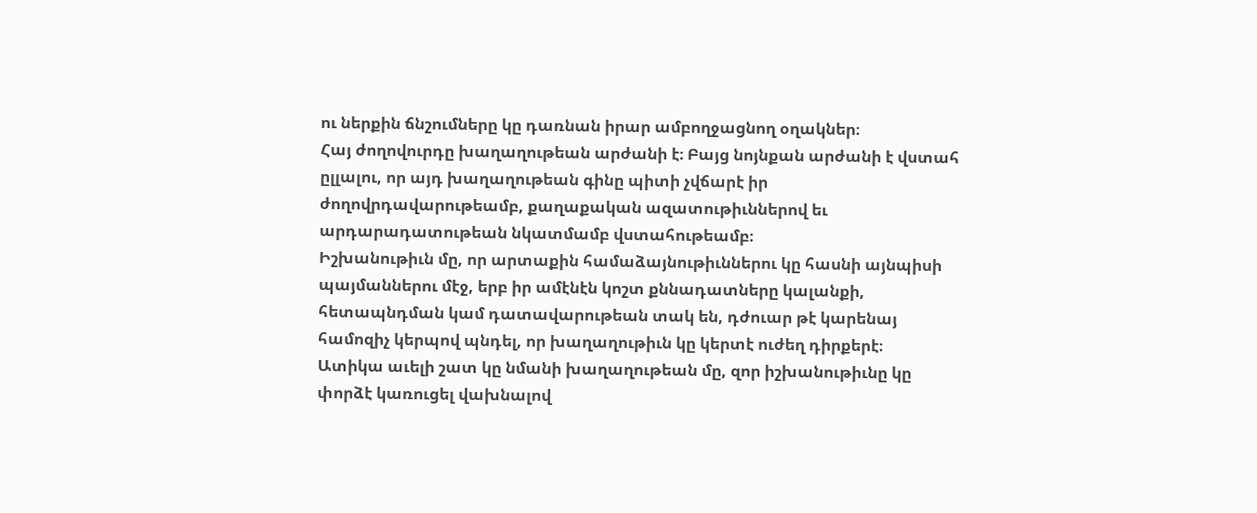ու ներքին ճնշումները կը դառնան իրար ամբողջացնող օղակներ։
Հայ ժողովուրդը խաղաղութեան արժանի է։ Բայց նոյնքան արժանի է վստահ ըլլալու, որ այդ խաղաղութեան գինը պիտի չվճարէ իր ժողովրդավարութեամբ, քաղաքական ազատութիւններով եւ արդարադատութեան նկատմամբ վստահութեամբ։
Իշխանութիւն մը, որ արտաքին համաձայնութիւններու կը հասնի այնպիսի պայմաններու մէջ, երբ իր ամէնէն կոշտ քննադատները կալանքի, հետապնդման կամ դատավարութեան տակ են, դժուար թէ կարենայ համոզիչ կերպով պնդել, որ խաղաղութիւն կը կերտէ ուժեղ դիրքերէ։
Ատիկա աւելի շատ կը նմանի խաղաղութեան մը, զոր իշխանութիւնը կը փորձէ կառուցել վախնալով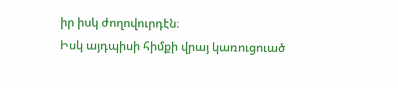իր իսկ ժողովուրդէն։
Իսկ այդպիսի հիմքի վրայ կառուցուած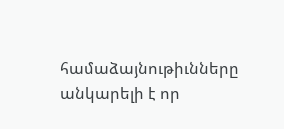համաձայնութիւնները անկարելի է որ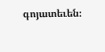գոյատեւեն։